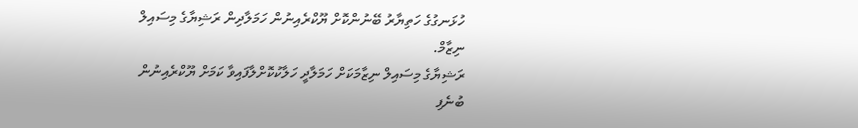ހުޅަނގުގެ ހަތިޔާރު ބޭނުންކޮށް ޔޫކްރެއިނުން ހަމަލާދިން ރަޝިޔާގެ މިސައިލް ނިޒާމް.
ރަޝިޔާގެ މިސައިލް ނިޒާމަކަށް ހަމަލާދީ ހަލާކުކޮށްލާފައިވާ ކަމަށް ޔޫކްރެއިނުން ބުނެފި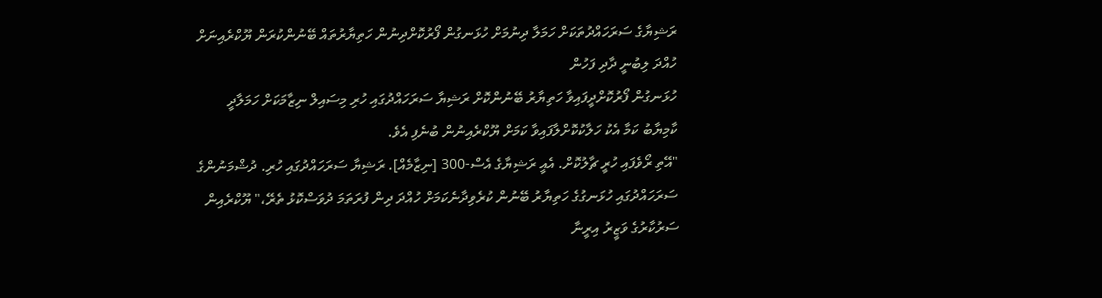ރަޝިޔާގެ ސަރަހައްދުތަކަށް ހަމަލާ ދިނުމަށް ހުޅަނގުން ފޯރުކޮށްދިނުން ހަތިޔާރުތައް ބޭނުންކުރަން ޔޫކްރެއިނަށް ހުއްދަ ލިބުނީ ދާދި ފަހުން
ހުޅަނގުން ފޯރުކޮށްދީފައިވާ ހަތިޔާރު ބޭނުންކޮށް ރަޝިޔާ ސަރަހައްދުގައި ހުރި މިސައިލް ނިޒާމަކަށް ހަމަލާދީ ކާމިޔާބު ކަމާ އެކު ހަލާކުކޮށްލާފައިވާ ކަމަށް ޔޫކްރެއިނުން ބުނެފި އެވެ.
"އޭތި ރޯވެފައި ހުރީ ޗާލުކޮށް. އެއީ ރަޝިޔާގެ އެސް-300 [ނިޒާމެއް]. ރަޝިޔާ ސަރަހައްދުގައި ހުރި. ދުޝްމަނުންގެ ސަރަހައްދުގައި ހުޅަނގުގެ ހަތިޔާރު ބޭނުން ކުރެވިދާނެކަމަށް ހުއްދަ ދިން ފުރަތަމަ ދުވަސްކޮޅު ތެރޭ،" ޔޫކްރެއިން ސަރުކާރުގެ ވަޒީރު އިރީނާ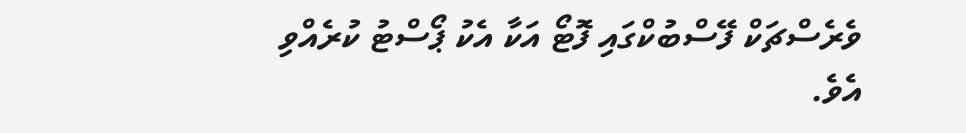ވެރެސްޗަކް ފޭސްބުކްގައި ފޮޓޯ އަކާ އެކު ޕޯސްޓު ކުރެއްވި އެވެ.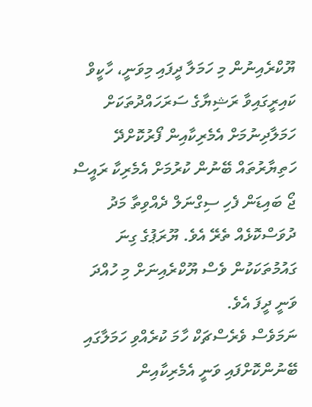ޔޫކްރެއިނުން މި ހަމަލާ ދީފައި މިވަނީ، ހާކީވް ކައިރީގައިވާ ރަޝިޔާގެ ސަރަހައްދުތަކަށް ހަމަލާދިނުމަށް އެމެރިކާއިން ފޯރުކޮށްދޭ ހަތިޔާރުތައް ބޭނުން ކުރުމަށް އެމެރިކާ ރައީސް ޖޯ ބައިޑަން ފެހި ސިގްނަލް ދެއްވިތާ މަދު ދުވަސްކޮޅެއް ތެރޭ އެވެ. ޔޫރަޕުގެ ގިނަ ގައުމުތަކަކުން ވެސް ޔޫކްރެއިނަށް މި ހުއްދަ ވަނީ ދީފަ އެވެ.
ނަމަވެސް ވެރެސްޗަކް ހާމަ ކުރެއްވި ހަމަލާގައި ބޭނުންކޮށްފައި ވަނީ އެމެރިކާއިން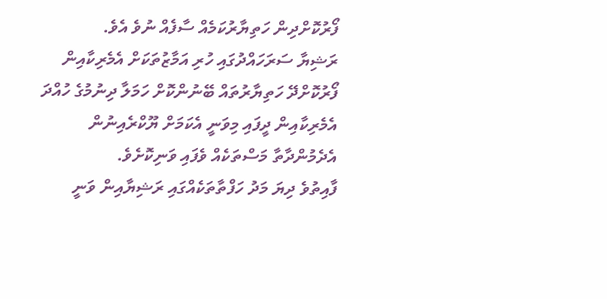ފޯރުކޮށްދިން ހަތިޔާރުކަމެއް ސާފެއް ނުވެ އެވެ.
ރަޝިޔާ ސަރަހައްދުގައި ހުރި އަމާޒުތަކަށް އެމެރިކާއިން ފޯރުކޮށްދޭ ހަތިޔާރުތައް ބޭނުންކޮށް ހަމަލާ ދިނުމުގެ ހުއްދަ އެމެރިކާއިން ދީފައި މިވަނީ އެކަމަށް ޔޫކްރެއިނުން އެދެމުންދާތާ މަސްތަކެއް ވެފައި ވަނިކޮށެވެ.
ފާއިތުވެ ދިޔަ މަދު ހަފްތާތަކެއްގައި ރަޝިޔާއިން ވަނީ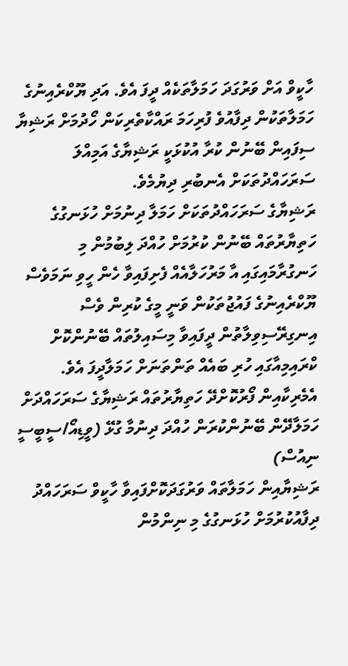ހާކީވް އަށް ވަރުގަދަ ހަމަލާތަކެއް ދީފަ އެވެ. އަދި ޔޫކްރެއިނުގެ ހަމަލާތަކުން ދިފާއުވެ ފުރިހަމަ ރައްކާތެރިކަން ހޯދުމަށް ރަޝިޔާ ސިފައިން ބޭނުން ކުރާ އުކުޅަކީ ރަޝިޔާގެ އަމިއްލަ ސަރަހައްދުތަކަށް އެނބުރި ދިޔުމެވެ.
ރަޝިޔާގެ ސަރަހައްދުތަކަށް ހަމަލާ ދިނުމަށް ހުޅަނގުގެ ހަތިޔާރުތައް ބޭނުން ކުރުމަށް ހުއްދަ ލިބުމުން މި ހަނގުރާމައިގައި އާ މަރުހަލާއެއް ފެށިފައިވާ ހެން ހީވި ނަމަވެސް ޔޫކްރެއިނުގެ ފައުޖުތަކުން ވަނީ މީގެ ކުރިން ވެސް އިނގިރޭސިވިލާތުން ދީފައިވާ މިސައިލުތައް ބޭނުންކޮށް ކްރައިމިއާގައި ހުރި ބައެއް ތަންތަނަށް ހަމަލާދީފަ އެވެ.
އެމެރިކާއިން ފޯރުކޮށްދޭ ހަތިޔާރުތައް ރަޝިޔާގެ ސަރަހައްދަށް ހަމަލާދޭން ބޭނުންކުރަން ހުއްދަ ދިނުމާ ގުޅޭ (ވީޑިއޯ/ސީބީސީ ނިއުސް)
ރަޝިޔާއިން ހަމަލާތައް ވަރުގަދަކޮށްފައިވާ ހާކީވް ސަރަހައްދު ދިފާއުކުރުމަށް ހުޅަނގުގެ މި ނިންމުން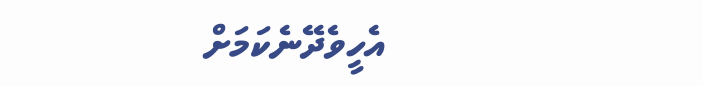އެހީވެދޭނެކަމަށް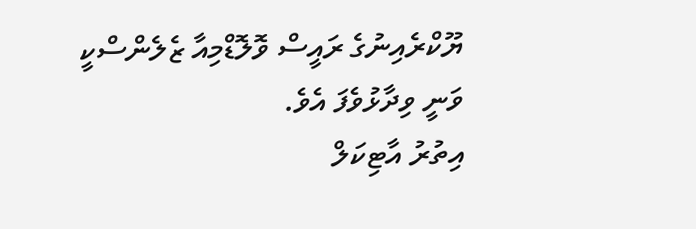ޔޫކްރެއިނުގެ ރައީސް ވޮލޮޑްމިއާ ޒެލެންސްކީ ވަނީ ވިދާޅުވެފަ އެވެ.
އިތުރު އާޓިކަލް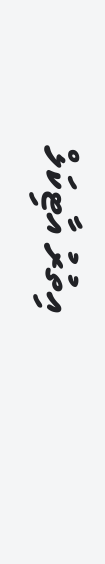އިތުރު އާޓިކަލް